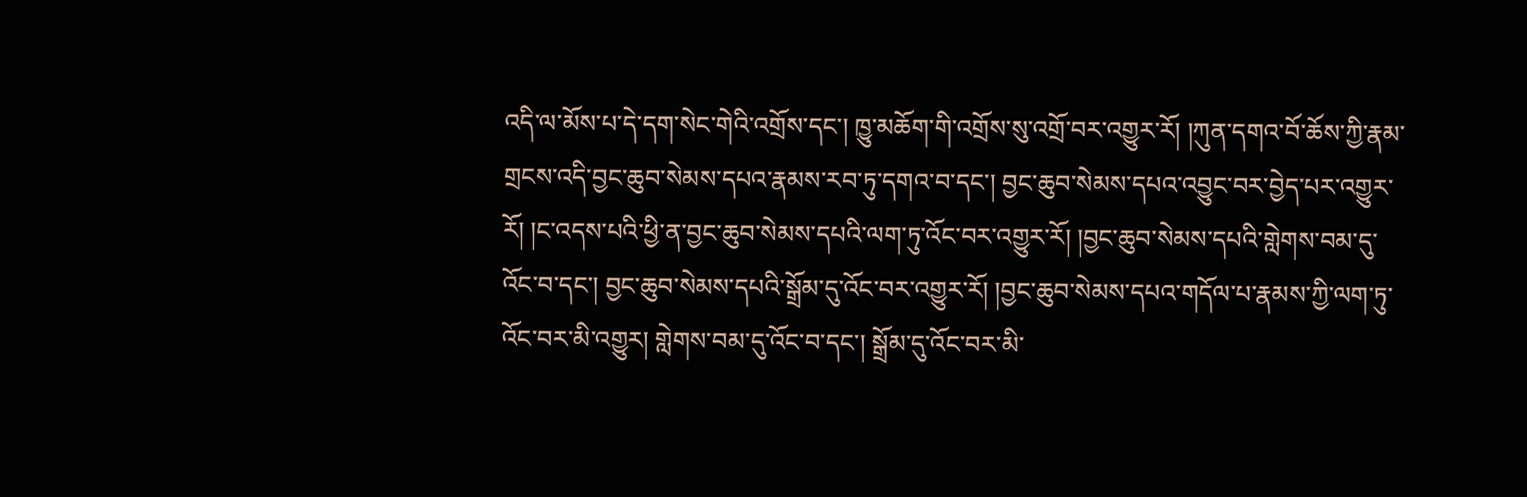འདི་ལ་མོས་པ་དེ་དག་སེང་གེའི་འགྲོས་དང་། ཁྱུ་མཆོག་གི་འགྲོས་སུ་འགྲོ་བར་འགྱུར་རོ། །ཀུན་དགའ་བོ་ཆོས་ཀྱི་རྣམ་གྲངས་འདི་བྱང་ཆུབ་སེམས་དཔའ་རྣམས་རབ་ཏུ་དགའ་བ་དང་། བྱང་ཆུབ་སེམས་དཔའ་འབྱུང་བར་བྱེད་པར་འགྱུར་རོ། །ང་འདས་པའི་ཕྱི་ན་བྱང་ཆུབ་སེམས་དཔའི་ལག་ཏུ་འོང་བར་འགྱུར་རོ། །བྱང་ཆུབ་སེམས་དཔའི་གླེགས་བམ་དུ་འོང་བ་དང་། བྱང་ཆུབ་སེམས་དཔའི་སྒྲོམ་དུ་འོང་བར་འགྱུར་རོ། །བྱང་ཆུབ་སེམས་དཔའ་གདོལ་པ་རྣམས་ཀྱི་ལག་ཏུ་འོང་བར་མི་འགྱུར། གླེགས་བམ་དུ་འོང་བ་དང་། སྒྲོམ་དུ་འོང་བར་མི་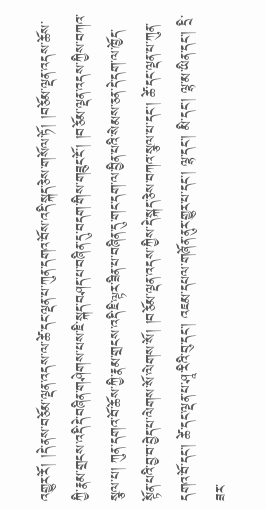འགྱུར་རོ། །དེ་ནས་བཅོམ་ལྡན་འདས་ལ་ཚེ་དང་ལྡན་པ་ཀུན་དགའ་བོས་འདི་སྐད་ཅེས་གསོལ་ཏོ། །བཅོམ་ལྡན་འདས་ཆོས་ཀྱི་རྣམ་གྲངས་འདི་དེ་བཞིན་གཤེགས་པས་ཇི་སྐད་བཤད་པ་བཞིན་དུ་བདག་གིས་གཟུང་ངོ་། །བཅོམ་ལྡན་འདས་ཀྱིས་བཀའ་སྩལ་པ། ཀུན་དགའ་བོ་ཆོས་ཀྱི་རྣམ་གྲངས་འདི་ཇི་ལྟར་ཟིན་པ་བཞིན་དུ་གང་དག་ལ་བྱིན་པའི་སེམས་ཅན་དེ་དག་ལ་ཁྱོད་སྟོན་པའི་བྱ་བ་བྱེད་པ་ལེགས་སོ་ལེགས་སོ། །བཅོམ་ལྡན་འདས་ཀྱིས་དེ་སྐད་ཅེས་བཀའ་སྩལ་པ་དང་། ཚེ་དང་ལྡན་པ་ཀུན་དགའ་བོ་དང་། ཚེ་དང་ལྡན་པ་ཤཱ་རིའི་བུ་དང་། འཇམ་དཔལ་གཞོན་ནུར་གྱུར་པ་དང་། ལྷ་དང་། མི་དང་། ལྷ་མ་ཡིན་དང་། དྲི་ཟར་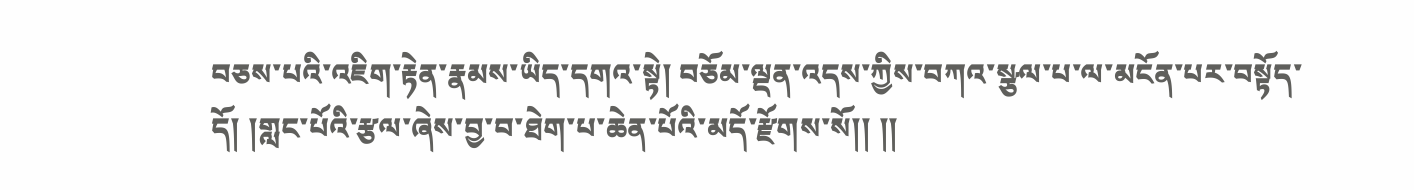བཅས་པའི་འཇིག་རྟེན་རྣམས་ཡིད་དགའ་སྟེ། བཅོམ་ལྡན་འདས་ཀྱིས་བཀའ་སྩལ་པ་ལ་མངོན་པར་བསྟོད་དོ། །གླང་པོའི་རྩལ་ཞེས་བྱ་བ་ཐེག་པ་ཆེན་པོའི་མདོ་རྫོགས་སོ།། །།